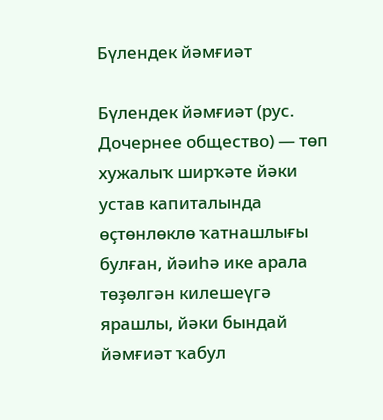Бүлендек йәмғиәт

Бүлендек йәмғиәт (рус. Дочернее общество) — төп хужалыҡ ширҡәте йәки устав капиталында өҫтөнлөклө ҡатнашлығы булған, йәиһә ике арала төҙөлгән килешеүгә ярашлы, йәки бындай йәмғиәт ҡабул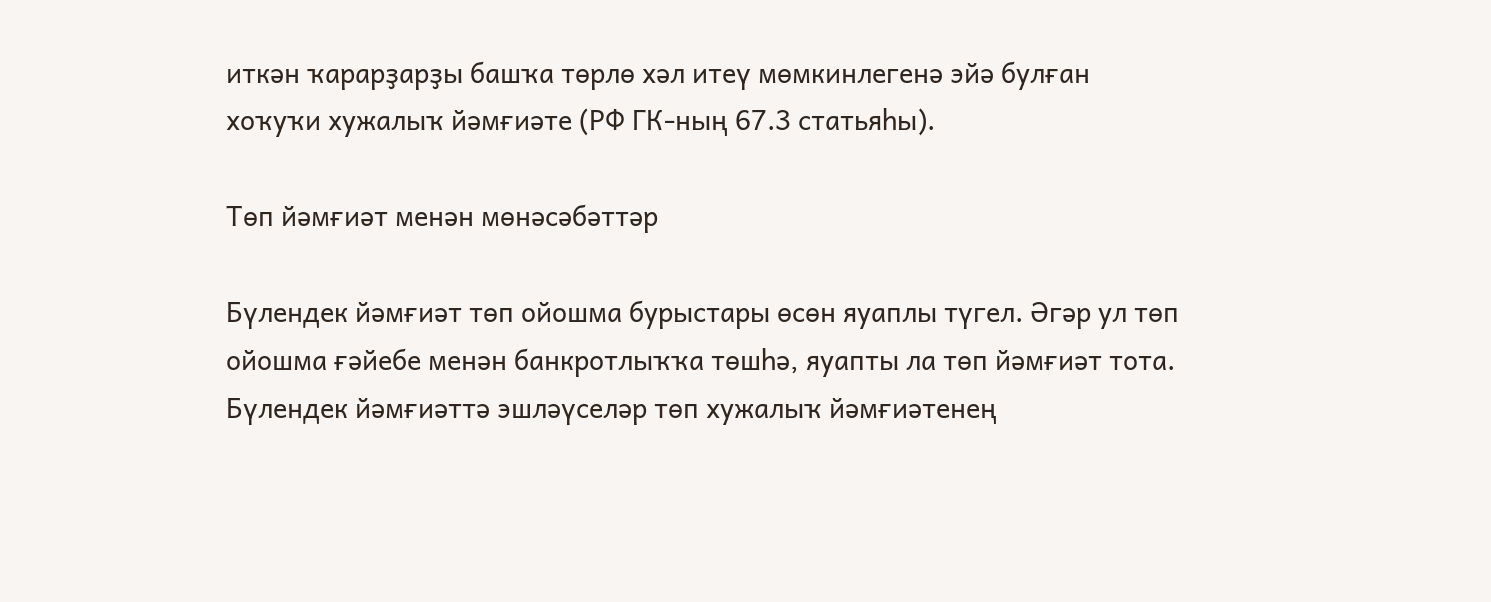иткән ҡарарҙарҙы башҡа төрлө хәл итеү мөмкинлегенә эйә булған хоҡуҡи хужалыҡ йәмғиәте (РФ ГК-ның 67.3 статьяһы).

Төп йәмғиәт менән мөнәсәбәттәр

Бүлендек йәмғиәт төп ойошма бурыстары өсөн яуаплы түгел. Әгәр ул төп ойошма ғәйебе менән банкротлыҡҡа төшһә, яуапты ла төп йәмғиәт тота. Бүлендек йәмғиәттә эшләүселәр төп хужалыҡ йәмғиәтенең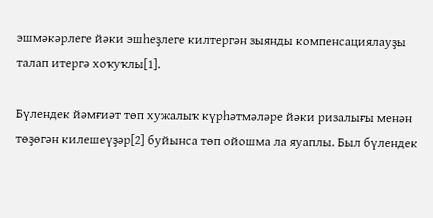эшмәкәрлеге йәки эшһеҙлеге килтергән зыянды компенсациялауҙы талап итергә хоҡуҡлы[1].

Бүлендек йәмғиәт төп хужалыҡ күрһәтмәләре йәки ризалығы менән төҙөгән килешеүҙәр[2] буйынса төп ойошма ла яуаплы. Был бүлендек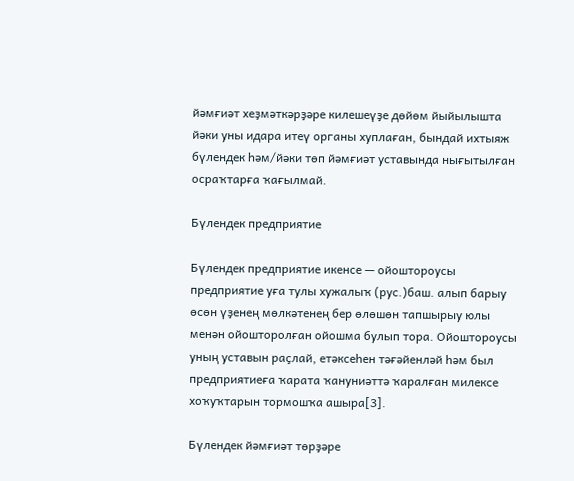йәмғиәт хеҙмәткәрҙәре килешеүҙе дөйөм йыйылышта йәки уны идара итеү органы хуплаған, бындай ихтыяж бүлендек һәм/йәки төп йәмғиәт уставында нығытылған осраҡтарға ҡағылмай.

Бүлендек предприятие

Бүлендек предприятие икенсе — ойоштороусы предприятие уға тулы хужалыҡ (рус.)баш. алып барыу өсөн үҙенең мөлкәтенең бер өлөшөн тапшырыу юлы менән ойошторолған ойошма булып тора. Ойоштороусы уның уставын раҫлай, етәксеһен тәғәйенләй һәм был предприятиеға ҡарата ҡануниәттә ҡаралған милексе хоҡуҡтарын тормошҡа ашыра[3].

Бүлендек йәмғиәт төрҙәре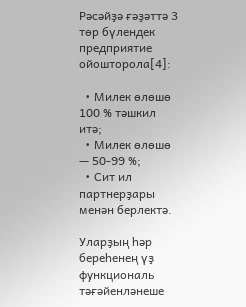Рәсәйҙә ғәҙәттә 3 төр бүлендек предприятие ойошторола[4]:

  • Милек өлөшө 100 % тәшкил итә;
  • Милек өлөшө — 50-99 %;
  • Сит ил партнерҙары менән берлектә.

Уларҙың һәр береһенең үҙ функциональ тәғәйенләнеше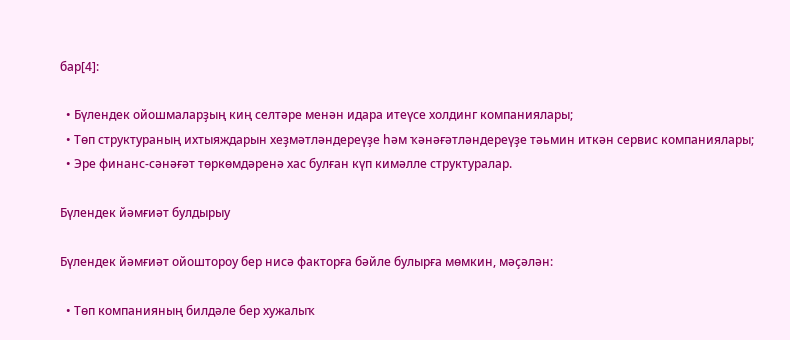бар[4]:

  • Бүлендек ойошмаларҙың киң селтәре менән идара итеүсе холдинг компаниялары;
  • Төп структураның ихтыяждарын хеҙмәтләндереүҙе һәм ҡәнәғәтләндереүҙе тәьмин иткән сервис компаниялары;
  • Эре финанс-сәнәғәт төркөмдәренә хас булған күп кимәлле структуралар.

Бүлендек йәмғиәт булдырыу

Бүлендек йәмғиәт ойоштороу бер нисә факторға бәйле булырға мөмкин, мәҫәлән:

  • Төп компанияның билдәле бер хужалыҡ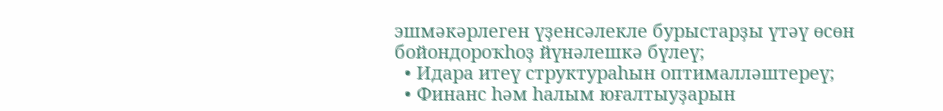эшмәкәрлеген үҙенсәлекле бурыстарҙы үтәү өсөн бойондороҡһоҙ йүнәлешкә бүлеү;
  • Идара итеү структураһын оптималләштереү;
  • Финанс һәм һалым юғалтыуҙарын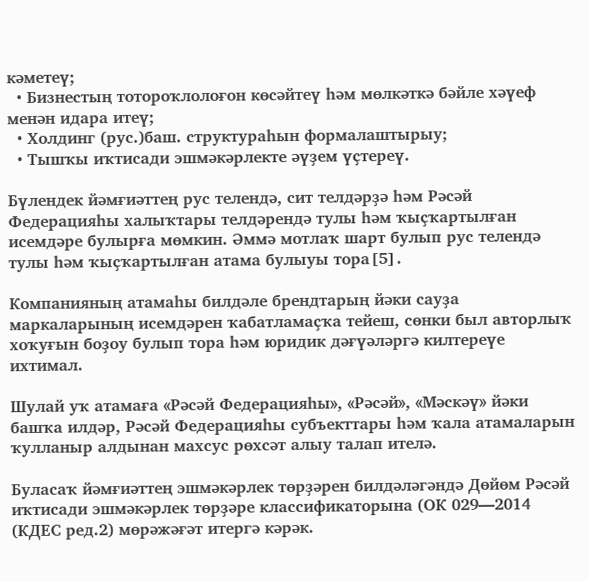кәметеү;
  • Бизнестың тотороҡлолоғон көсәйтеү һәм мөлкәткә бәйле хәүеф менән идара итеү;
  • Холдинг (рус.)баш. структураһын формалаштырыу;
  • Тышҡы иҡтисади эшмәкәрлекте әүҙем үҫтереү.

Бүлендек йәмғиәттең рус телендә, сит телдәрҙә һәм Рәсәй Федерацияһы халыҡтары телдәрендә тулы һәм ҡыҫҡартылған исемдәре булырға мөмкин. Әммә мотлаҡ шарт булып рус телендә тулы һәм ҡыҫҡартылған атама булыуы тора[5].

Компанияның атамаһы билдәле брендтарың йәки сауҙа маркаларының исемдәрен ҡабатламаҫҡа тейеш, сөнки был авторлыҡ хоҡуғын боҙоу булып тора һәм юридик дәғүәләргә килтереүе ихтимал.

Шулай уҡ атамаға «Рәсәй Федерацияһы», «Рәсәй», «Мәскәү» йәки башҡа илдәр, Рәсәй Федерацияһы субъекттары һәм ҡала атамаларын ҡулланыр алдынан махсус рөхсәт алыу талап ителә.

Буласаҡ йәмғиәттең эшмәкәрлек төрҙәрен билдәләгәндә Дөйөм Рәсәй иҡтисади эшмәкәрлек төрҙәре классификаторына (ОК 029—2014 (КДЕС ред.2) мөрәжәғәт итергә кәрәк.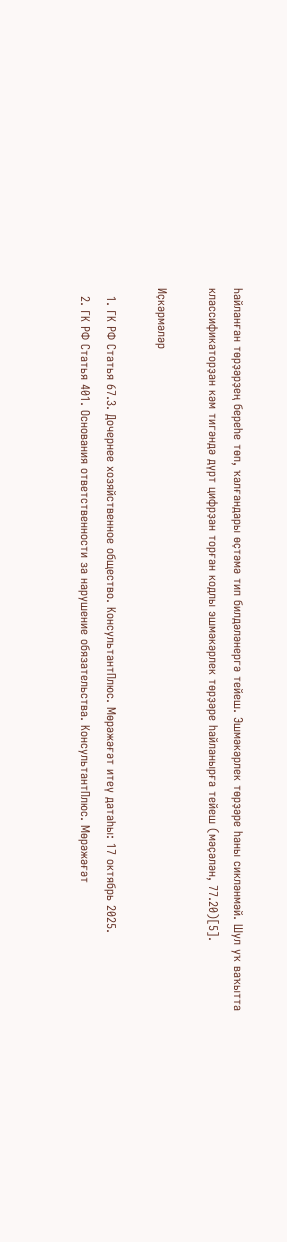Һайланған төрҙәрҙең береһе төп, ҡалғандары өҫтәмә тип билдәләнергә тейеш. Эшмәкәрлек төрҙәре һаны сикләнмәй. Шул уҡ ваҡытта классификаторҙан кәм тигәндә дүрт цифрҙан торған кодлы эшмәкәрлек төрҙәре һайланырға тейеш (мәҫәлән, 77.20)[5].

Иҫкәрмәләр

  1. ГК РФ Статья 67.3. Дочернее хозяйственное общество. КонсультантПлюс. Мөрәжәғәт итеү датаһы: 17 октябрь 2025.
  2. ГК РФ Статья 401. Основания ответственности за нарушение обязательства. КонсультантПлюс. Мөрәжәғәт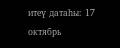итеү датаһы: 17 октябрь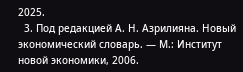2025.
  3. Под редакцией А. Н. Азрилияна. Новый экономический словарь. — М.: Институт новой экономики, 2006.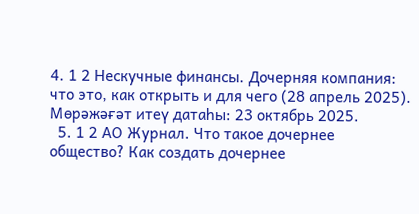4. 1 2 Нескучные финансы. Дочерняя компания: что это, как открыть и для чего (28 апрель 2025). Мөрәжәғәт итеү датаһы: 23 октябрь 2025.
  5. 1 2 АО Журнал. Что такое дочернее общество? Как создать дочернее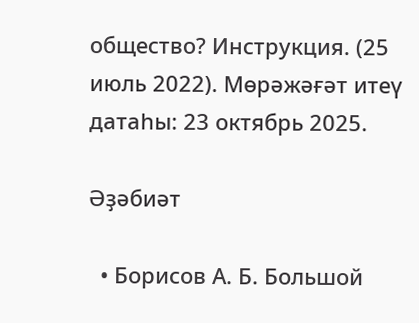общество? Инструкция. (25 июль 2022). Мөрәжәғәт итеү датаһы: 23 октябрь 2025.

Әҙәбиәт

  • Борисов А. Б. Большой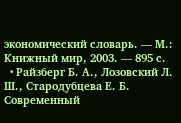экономический словарь. — М.: Книжный мир, 2003. — 895 с.
  • Райзберг Б. А., Лозовский Л. Ш., Стародубцева Е. Б. Современный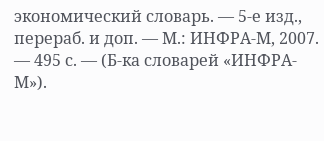экономический словарь. — 5-е изд., перераб. и доп. — М.: ИНФРА-М, 2007. — 495 с. — (Б-ка словарей «ИНФРА-М»).